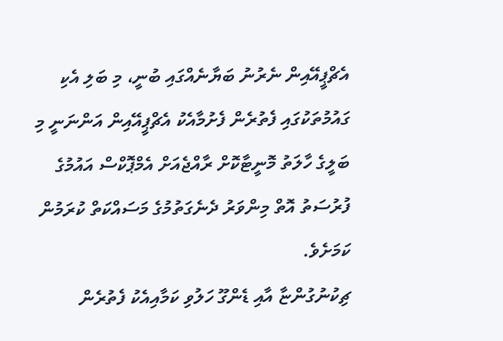އެޗްޕީއޭއިން ނެރުނު ބަޔާނެއްގައި ބުނީ، މި ބަލި އެކި ގައުމުތަކުގައި ފެތުރެން ފެށުމާއެކު އެޗްޕީއޭއިން އަންނަނީ މި ބަލީގެ ހާލަތު މޮނީޓާކޮށް ރާއްޖެއަށް އެމްޕޮކްސް އައުމުގެ ފުރުސަތު އޮތް މިންވަރު ދެނެގަތުމުގެ މަސައްކަތް ކުރަމުން ކަމަށެވެ.
ޗިކުނުގުންޏާ އާއި ޑެންގޫ ހަލުވި ކަމާއިއެކު ފެތުރެން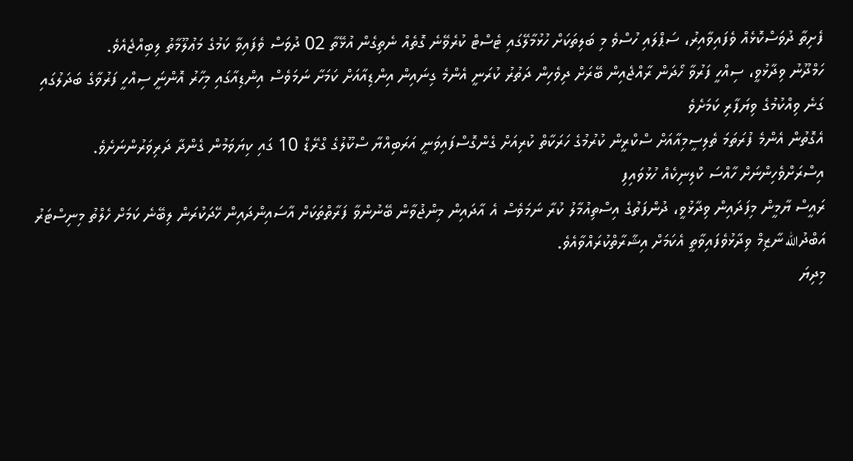ފެށިތާ ދުވަސްކޮޅެއް ވެފައިވާއިރު، ސަޕްލައި ހުސްވެ މި ބަލިތަކަށް ހުޅުމާލޭގައި ޓެސްޓް ކުރެވޭނެ ގޮތެއް ނެތިގެން އުޅޭތާ 02 ދުވަސް ވެފައިވާ ކަމުގެ މަޢުލޫމާތު ލިބިއްޖެއެވެ.
ހަމްދޫނު ވިދާޅުވީ، ސިއްހީ ފަރުވާ ހޯދަން ރާއްޖެއިން ބޭރަށް ދިވެހިން ދަތުރު ކުރަނީ އެންމެ ގިނައިން އިންޑިއާއަށް ކަމަށާ ނަމަވެސް އިންޑިއާގައި މިހާރު އޮންނަީ ސިއްހީ ފަރުވާގެ ބަދަލުގައި ގަނެ ވިއްކުމުގެ ވިޔަފާރި ކަމަށެވެ
އެގޮތުން އެންމެ ފުރަތަމަ ތެލިސީމިއާއަށް ސްކްރީން ކުރުމުގެ ހަރަކާތް ކުރިއަށް ގެންގޮސްފައިވަނީ އަރަބިއްޔާ ސްކޫލުގެ ގްރޭޑް 10 ގައި ކިޔަވަމުން ގެންދާ ދަރިވަރުންނަށެވެ.
އިސްރަށްވެހިންނަށް ހާއްސަ ކްލިނިކެއް ހުޅުވައިފި
ރައީސް ޔާމީން މިފަދައިން ވިދާޅުވީ، ދުންފަތުގެ އިސްތިއުމާލު ކުރާ ނަމަވެސް އެ އާދައިން މިންޖުވާން ބޭނުންވާ ފަރާތްތަކަށް އާސައިންދައިން ހޭދަކުރަން ލިބޭނެ ކަމަށް ހެލްތު މިނިސްޓަރު އަބްދުالله ނާޒިމް ވިދާޅުވެފައިވާތީ އެކަމަށް އިޝާރާތްކުރައްވާއެވެ.
މިދިޔަ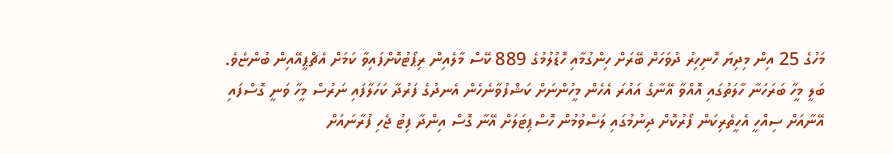މަހުގެ 25 އިން މިދިޔަ ހޮނިހިރު ދުވަހަށް ބޭރަށް ހިންގުމާއި ހޮޑުލުމުގެ 889 ކޭސް މާލެއިން ރިޕޯޓުކޮށްފައިވާ ކަމަށް އެޗްޕީއޭއިން ބުންޏެވެ.
ބަލީ މީހާ ބަރަހަނާ ހާލަތުގައި އޮއްވާ އޭނާގެ އައުރަ އެހެން މީހުންނަށް ކަޝްފުވާނެހެން އެނދުގެ ފަރުދާ ކަހަލާފައި ނަރުސް މީހާ ވަނީ ގޮސްފައި
އޭނާއަށް ސިއްހީ އެހީތެރިކަން ފޯރުކޮށް ދިނުމުގައި ލަސްވުމުން ހޮސްޕިޓަލަށް އޭނާ ގޮސް އިންދާ ފިޓު ޖެހި ފުރާނައަށް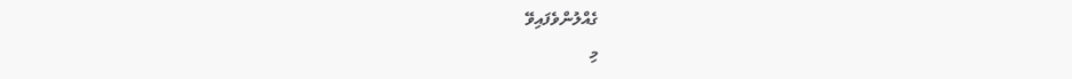ގެއްލުންވެފައިވޭ
މި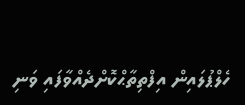ހެލްޕުލައިން އިފްތިތާޙްކޮށްދެއްވާފައި ވަނި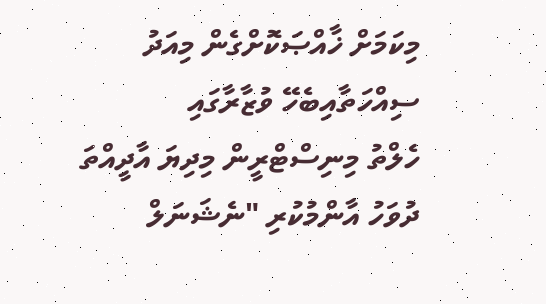މިކަމަށް ޚާއްޞަކޮށްގެން މިއަދު ސިއްހަތާއިބެހޭ ވުޒާރާގައި
ހެލްތު މިނިސްޓްރީން މިދިޔަ އާދީއްތަ ދުވަހު އާންމުކުރި "ނެޝަނަލް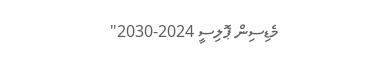މެޑިސިން ޕޮލިސީ 2024-2030"